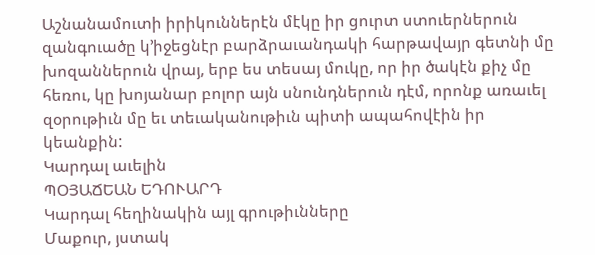Աշնանամուտի իրիկուններէն մէկը իր ցուրտ ստուերներուն զանգուածը կ՚իջեցնէր բարձրաւանդակի հարթավայր գետնի մը խոզաններուն վրայ, երբ ես տեսայ մուկը, որ իր ծակէն քիչ մը հեռու, կը խոյանար բոլոր այն սնունդներուն դէմ, որոնք առաւել զօրութիւն մը եւ տեւականութիւն պիտի ապահովէին իր կեանքին:
Կարդալ աւելին
ՊՕՅԱՃԵԱՆ ԵԴՈՒԱՐԴ
Կարդալ հեղինակին այլ գրութիւնները
Մաքուր, յստակ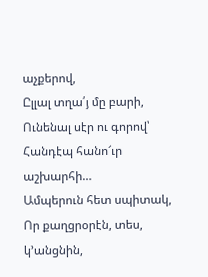աչքերով,
Ըլլալ տղա՛յ մը բարի,
Ունենալ սէր ու գորով՝
Հանդէպ հանո՜ւր աշխարհի…
Ամպերուն հետ սպիտակ,
Որ քաղցրօրէն, տես, կ՚անցնին,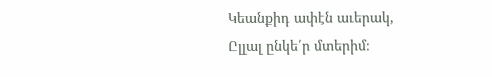Կեանքիդ ափէն աւերակ,
Ըլլալ ընկե՛ր մտերիմ։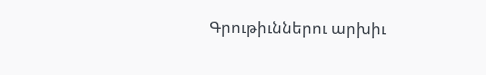Գրութիւններու արխիւ